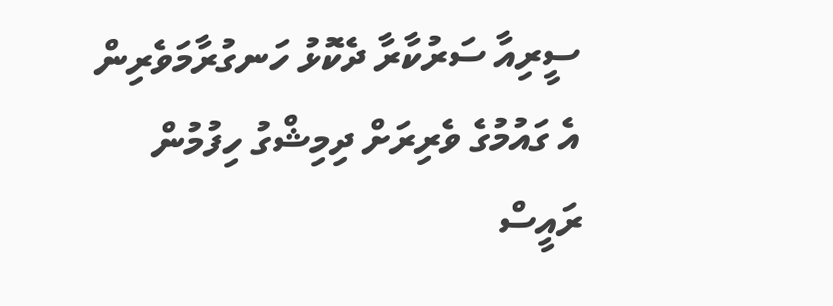ސީރިއާ ސަރުކާރާ ދެކޮޅު ހަނގުރާމަވެރިން އެ ގައުމުގެ ވެރިރަށް ދިމިޝްގު ހިފުމުން ރައީސް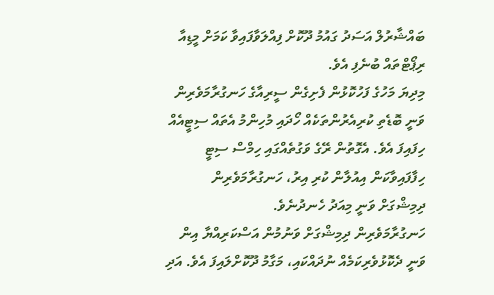ބައްޝާރުލް އަސަދު ގައުމު ދޫކޮށް ފިއްލަވާފައިވާ ކަމަށް މީޑިއާ ރިޕޯޓްތައް ބުނެފި އެވެ.
މިދިޔަ މަހުގެ ފަހުކޮޅުން ފެށިގެން ސީރިއާގެ ހަނގުރާމަވެރިން ވަނީ ބޮޑެތި ކުރިއެރުންތަކެއް ހޯދައި މުހިންމު އެތައް ސިޓީއެއް ހިފައިފަ އެވެ. އެގޮތުން ރޭގެ ވަގުތެއްގައި ހިމްސް ސިޓީ ހިފާފައިވާކަން އިއުލާން ކުރި އިރު، ހަނގުރާމަވެރިން ދިމިޝްގަށް ވަނީ މިއަދު ހެނދުނެވެ.
ހަނގުރާމަވެރިން ދިމިޝްގަށް ވަނުމުން އަސްކަރިއްޔާ އިން ވަނީ ދެކޮޅުވެރިކަމެއް ނުދައްކައި، މަގާމު ދޫކޮށްލައިފަ އެވެ. އަދި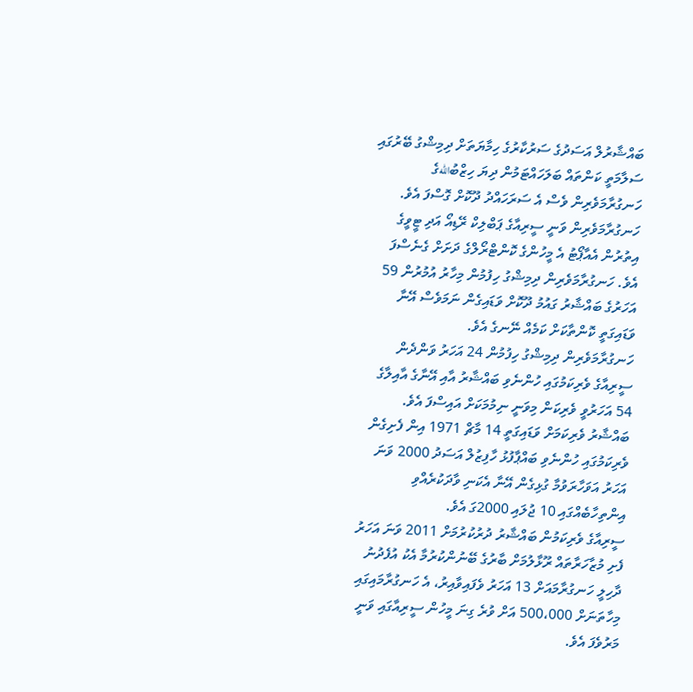ބައްޝާރުލް އަސަދުގެ ސަރުކާރުގެ ހިމާޔަތަށް ދިމިޝްގު ބޭރުގައި ސަލާމަތީ ކަންތައް ބަލަހައްޓަމުން ދިޔަ ހިޒްބުاللهގެ ހަނގުރާމަވެރިން ވެސް އެ ސަރަހައްދު ދޫކޮށް ގޮސްފަ އެވެ.
ހަނގުރާމަވެރިން ވަނީ ސީރިއާގެ ޕަބްލިކް ރޭޑިއޯ އަދި ޓީވީގެ އިތުރުން އެއާޕޯޓު އެ މީހުންގެ ކޮންޓްރޯލްގެ ދަށަށް ގެނެސްފަ އެވެ. ހަނގުރާމަވެރިން ދިމިޝްގު ހިފުމުން މިހާރު އުމުރުން 59 އަހަރުގެ ބައްޝާރު ގައުމު ދޫކޮށް ވަޑައިގެން ނަމަވެސް އޭނާ ވަޑައިގަތީ ކޮންތާކަށް ކަމެއް ނޭނގެ އެވެ.
ހަނގުރާމަވެރިން ދިމިޝްގު ހިފުމުން 24 އަހަރު ވަންދެން ސީރިއާގެ ވެރިކަމުގައި ހުންނެވި ބައްޝާރު އާއި އޭނާގެ އާއިލާގެ 54 އަހަރުވީ ވެރިކަން މިވަނީ ނިމުމަކަށް އައިސްފަ އެވެ. ބައްޝާރު ވެރިކަމަށް ވަޑައިގަތީ 14 މާޗް 1971 އިން ފެށިގެން ވެރިކަމުގައި ހުންނެވި ބައްޕާފުޅު ހާފިޒުލް އަސަދު 2000 ވަނަ އަހަރު އަވަހާރަވުމާ ގުޅިގެން އޭނާ އެކަނި ވާދަކުރެއްވި އިންތިހާބެއްގައި 10 ޖުލައި 2000ގަ އެވެ.
ސީރިއާގެ ވެރިކަމުން ބައްޝާރު ދުރުކުރުމަށް 2011 ވަނަ އަހަރު ފެށި މުޒާހަރާތައް ރޫޅާލުމަށް ބާރުގެ ބޭނުންކުރުމާ އެކު އުފެދުނު ދާހިލީ ހަނގުރާމައަށް 13 އަހަރު ވެފައިވާއިރު، އެ ހަނގުރާމައިގައި މިހާތަނަށް 500،000 އަށް ވުރެ ގިނަ މީހުން ސީރިއާގައި ވަނީ މަރުވެފަ އެވެ.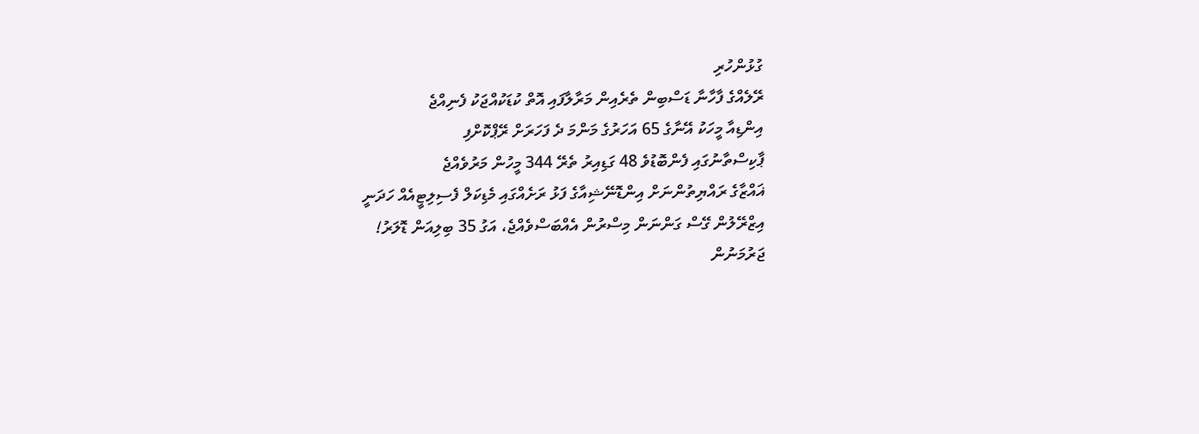ގުޅުންހުރި
ރޭލެއްގެ ފާހާނާ ޑަސްބިން ތެރެއިން މަރާލާފައި އޮތް ކުޑަކުއްޖަކު ފެނިއްޖެ
އިންޑިއާ މީހަކު އޭނާގެ 65 އަހަރުގެ މަންމަ ދެ ފަހަރަށް ރޭޕްކޮށްފި
ޕާކިސްތާނުގައި ފެންބޮޑުވެ 48 ގަޑިއިރު ތެރޭ 344 މީހުން މަރުވެއްޖެ
ޣައްޒާގެ ރައްޔިތުންނަށް އިންޑޮނޭޝިއާގެ ފަޅު ރަށެއްގައި މެޑިކަލް ފެސިލިޓީއެއް ހަދަނީ
އިޒްރޭލުން ގޭސް ގަންނަން މިސްރުން އެއްބަސްވެއްޖެ، އަގު 35 ބިލިއަން ޑޮލަރު!
ޖަރުމަނުން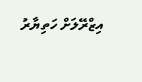އިޒްރޭލަށް ހަތިޔާރު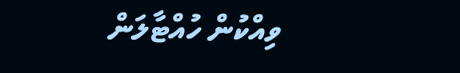ވިއްކުން ހުއްޓާލަން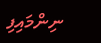ނިންމައިފި